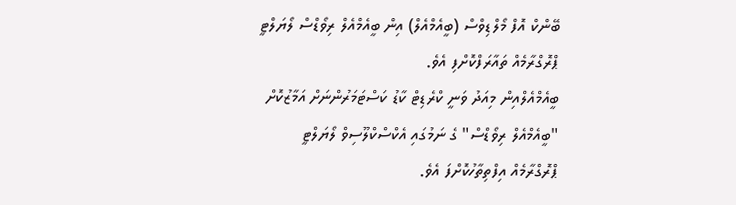ބޭންކް އޮފް މޯލްޑިވްސް (ބީއެމްއެލް) އިން ބީއެމްއެލް ރިވޯޑްސް ލޯޔަލްޓީ ޕްރޮގްރާމެއް ތައާރަފްކޮށްފި އެވެ.
ބީއެމްއެލްއިން މިއަދު ވަނީ ކްރެޑިޓް ކާޑު ކަސްޓަމަރުންނަށް އަމާޒުކޮށް "ބީއެމްއެލް ރިވޯޑްސް" ގެ ނަމުގައި އެކްސްކްލޫސިވް ލޯޔަލްޓީ ޕްރޮގްރާމެއް އިފްތިތާހުކޮށްފަ އެވެ.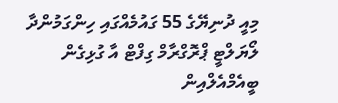މިއީ ދުނިޔޭގެ 55 ގައުމެއްގައި ހިންގަމުންދާ ލޯޔަލްޓީ ޕްރޮގްރާމް ގިފްޓް އާ ގުޅިގެން ބީއެމްއެލްއިން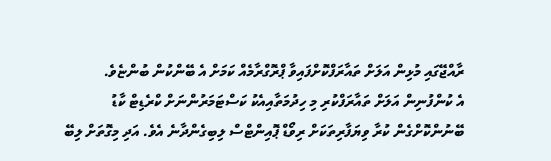ރާއްޖޭގައި މުޅިން އަލަށް ތައާރަފްކޮށްފައިވާ ޕްރޮގްރާމެއް ކަމަށް އެ ބޭންކުން ބުންޏެވެ.
އެ ކުންފުނިން އަލަށް ތައާރަފްކުރި މި ހިދުމަތާއިއެކު ކަސްޓަމަރުންނަށް ކްރެޑިޓް ކާޑު ބޭނުންކޮށްގެން ކުރާ ވިޔަފާރިތަކަށް ރިވޯޑް ޕޮއިންޓްސް ލިބިގެންދާނެ އެވެ. އަދި މިގޮތަށް ލިބޭ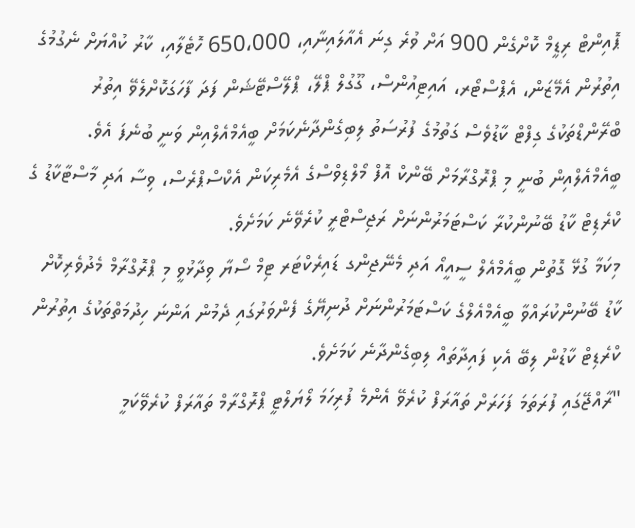ޕޮއިންޓް ރިޑީމް ކޮށްގެން 900 އަށް ވުރެ ގިނަ އެއާލައިނާއި، 650،000 ހޮޓެލާއި، ކާރު ކުއްޔަށް ނެގުމުގެ އިތުރުން އެމޭޒަން، އެޕްސްޓޯރ، އައިޓިއުންސް، ގޫގުލް ޕްލޭ، ޕްލޭސްޓޭޝަން ފަދަ ފާހަގަކޮށްލެވޭ އިތުރު ބްރޭންޑްތަކުގެ ގިފްޓް ކާޑުވެސް ގަތުމުގެ ފުރުސަތު ލިބިގެންދާނެކަމަށް ބީއެމްއެލްއިން ވަނީ ބުނެފަ އެވެ.
ބީއެމްއެލްއިން ބުނީ މި ޕްރޮގްރާމަށް ބޭންކް އޮފް މޯލްޑިވްސްގެ އެމެރިކަން އެކްސްޕްރެސް، ވިސާ އަދި މާސްޓާކާޑު ގެ ކްރެޑިޓް ކާޑު ބޭނުންކުރާ ކަސްޓަމަރުންނަށް ރަޖިސްޓްރީ ކުރެވޭނެ ކަމަށެވެ.
މިކަމާ ގުޅޭ ގޮތުން ބީއެމްއެލް ސީއީއޯ އަދި މެނޭޖިންގ ޑައިރެކްޓަރ ޓިމް ސޯޔާ ވިދާޅުވީ މި ޕްރޮގްރާމް މެދުވެރިކޮށް ކާޑު ބޭނުންކުރައްވާ ބީއެމްއެލްގެ ކަސްޓަމަރުންނަށް ދުނިޔޭގެ ފެންވަރުގައި ދެމުން އަންނަ ހިދުމަތްތަކުގެ އިތުރުން ކްރެޑިޓް ކާޑުން ލިބޭ އެކި ފައިދާތައް ލިބިގެންދާނެ ކަމަށެވެ.
"ރާއްޖޭގައި ފުރަތަމަ ފަހަރަށް ތައާރަފް ކުރެވޭ އެންމެ ފުރިހަމަ ލޯޔަލްޓީ ޕްރޮގްރާމް ތައާރަފް ކުރެވޭކަމީ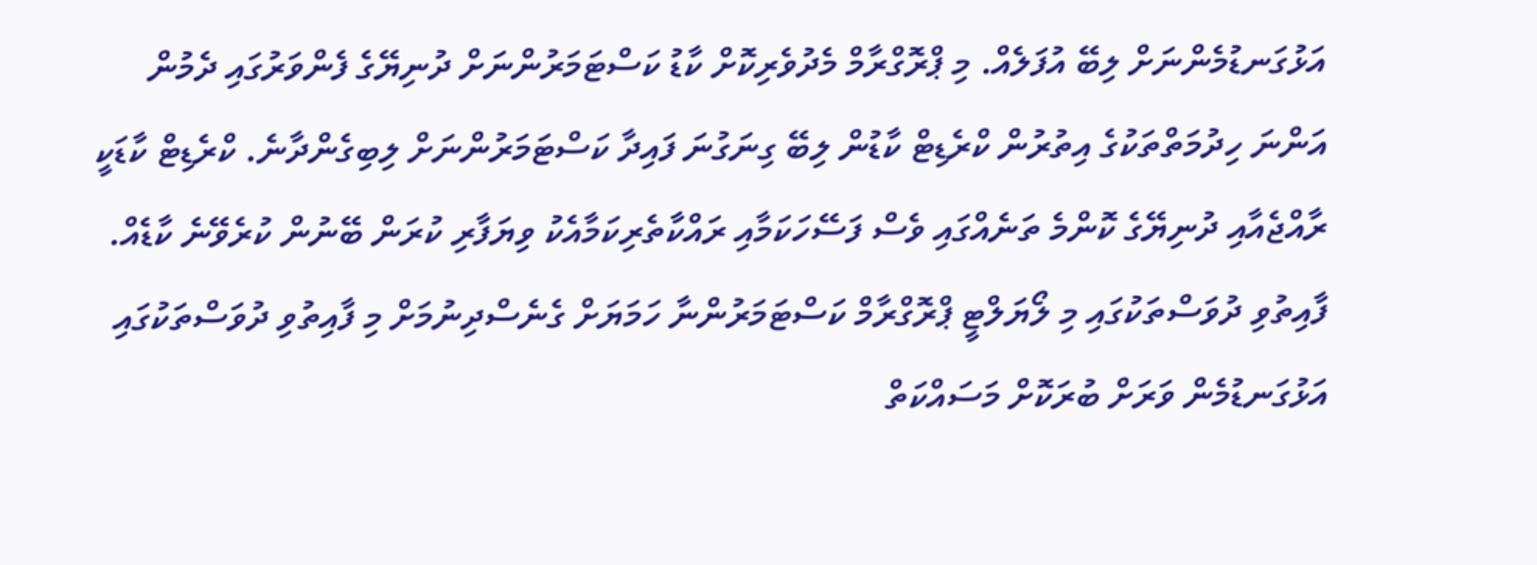އަޅުގަނޑުމެންނަށް ލިބޭ އުފަލެއް. މި ޕްރޮގްރާމް މެދުވެރިކޮށް ކާޑު ކަސްޓަމަރުންނަށް ދުނިޔޭގެ ފެންވަރުގައި ދެމުން އަންނަ ހިދުމަތްތަކުގެ އިތުރުން ކްރެޑިޓް ކާޑުން ލިބޭ ގިނަގުނަ ފައިދާ ކަސްޓަމަރުންނަށް ލިބިގެންދާނެ. ކްރެޑިޓް ކާޑަކީ ރާއްޖެއާއި ދުނިޔޭގެ ކޮންމެ ތަނެއްގައި ވެސް ފަސޭހަކަމާއި ރައްކާތެރިކަމާއެކު ވިޔަފާރި ކުރަން ބޭނުން ކުރެވޭނެ ކާޑެއް. ފާއިތުވި ދުވަސްތަކުގައި މި ލޯޔަލްޓީ ޕްރޮގްރާމް ކަސްޓަމަރުންނާ ހަމަޔަށް ގެނެސްދިނުމަށް މި ފާއިތުވި ދުވަސްތަކުގައި އަޅުގަނޑުމެން ވަރަށް ބުރަކޮށް މަސައްކަތް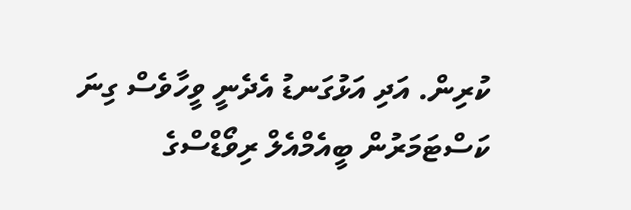ކުރިން. އަދި އަޅުގަނޑު އެދެނީ ވީހާވެސް ގިނަ ކަސްޓަމަރުން ބީއެމްއެލް ރިވޯޑްސްގެ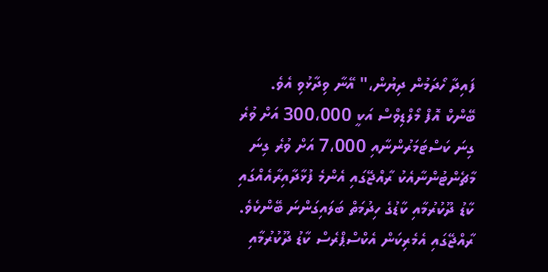ފައިދާ ހޯދަމުން ދިޔުން،" އޭނާ ވިދާޅުވި އެވެ.
ބޭންކް އޮފް މޯލްޑިވްސް އަކީ 300،000 އަށް ވުރެ ގިނަ ކަސްޓަމަރުންނާއި 7،000 އަށް ވުރެ ގިނަ މާޗެންޓުންނާއެކު ރާއްޖޭގައި އެންމެ ފުޅާދާއިރާއެއްގައި ކާޑު ދޫކުރުމާއި ކާޑުގެ ހިދުމަތް ބަލައިގަންނަ ބޭންކެވެ.
ރާއްޖޭގައި އެމެރިކަން އެކްސްޕްރެސް ކާޑު ދޫކުރުމާއި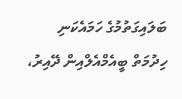ބަލައިގަތުމުގެ ހަމައެކަނި ހިދުމަތް ބީއެމްއެލްއިން ދޭއިރު،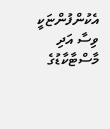އެކުންފުންޏަކީ ވިސާ އަދި މާސްޓާކާޑުގެ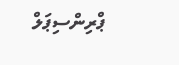ޕްރިންސިޕަލް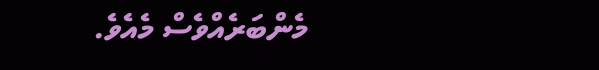މެންބަރެއްވެސް މެއެވެ.